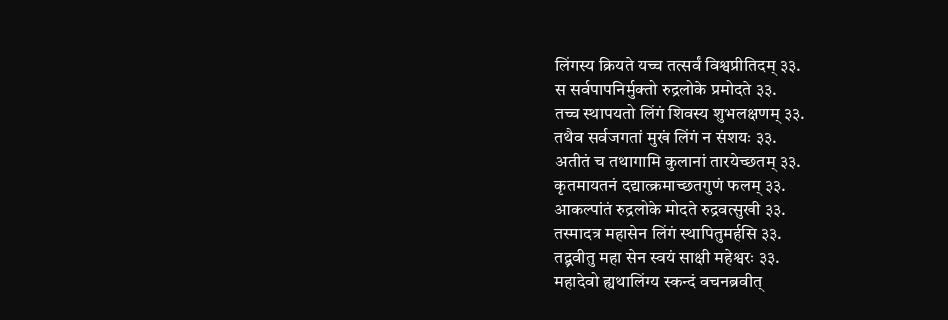लिंगस्य क्रियते यच्च तत्सर्वं विश्वप्रीतिदम् ३३.
स सर्वपापनिर्मुक्तो रुद्रलोके प्रमोदते ३३.
तच्च स्थापयतो लिंगं शिवस्य शुभलक्षणम् ३३.
तथैव सर्वजगतां मुखं लिंगं न संशयः ३३.
अतीतं च तथागामि कुलानां तारयेच्छतम् ३३.
कृतमायतनं दद्यात्क्रमाच्छतगुणं फलम् ३३.
आकल्पांतं रुद्रलोके मोदते रुद्रवत्सुखी ३३.
तस्मादत्र महासेन लिंगं स्थापितुमर्हसि ३३.
तद्ब्रवीतु महा सेन स्वयं साक्षी महेश्वरः ३३.
महादेवो ह्यथालिंग्य स्कन्दं वचनब्रवीत्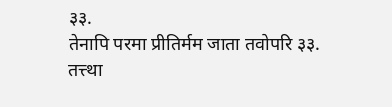३३.
तेनापि परमा प्रीतिर्मम जाता तवोपरि ३३.
तत्त्था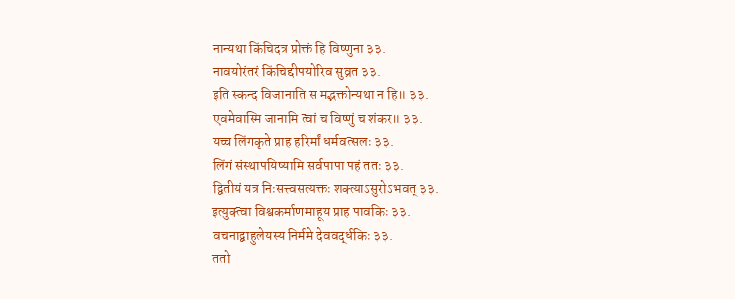नान्यथा किंचिदत्र प्रोक्तं हि विष्णुना ३३.
नावयोरंतरं किंचिद्दीपयोरिव सुव्रत ३३.
इति स्कन्द विजानाति स मद्भक्तोन्यथा न हि॥ ३३.
एवमेवास्मि जानामि त्वां च विष्णुं च शंकर॥ ३३.
यच्च लिंगकृते प्राह हरिर्मां धर्मवत्सलः ३३.
लिंगं संस्थापयिष्यामि सर्वपापा पहं ततः ३३.
द्वितीयं यत्र निःसत्त्वसत्यक्तः शक्त्याऽसुरोऽभवत् ३३.
इत्युक्त्वा विश्वकर्माणमाहूय प्राह पावकिः ३३.
वचनाद्बाहुलेयस्य निर्ममे देववर्द्धकिः ३३.
ततो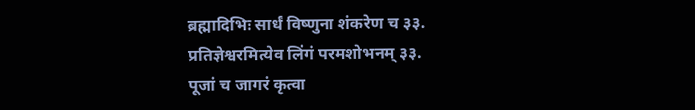ब्रह्मादिभिः सार्धं विष्णुना शंकरेण च ३३.
प्रतिज्ञेश्वरमित्येव लिंगं परमशोभनम् ३३.
पूजां च जागरं कृत्वा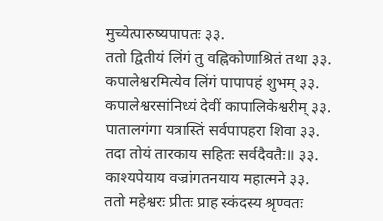मुच्येत्पारुष्यपापतः ३३.
ततो द्वितीयं लिंगं तु वह्निकोणाश्रितं तथा ३३.
कपालेश्वरमित्येव लिंगं पापापहं शुभम् ३३.
कपालेश्वरसांनिध्यं देवीं कापालिकेश्वरीम् ३३.
पातालगंगा यत्रास्तिं सर्वपापहरा शिवा ३३.
तदा तोयं तारकाय सहितः सर्वदैवतैः॥ ३३.
काश्यपेयाय वज्रांगतनयाय महात्मने ३३.
ततो महेश्वरः प्रीतः प्राह स्कंदस्य श्रृण्वतः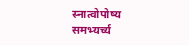स्नात्वोपोष्य समभ्यर्च्य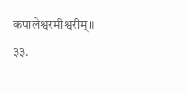कपालेश्वरमीश्वरीम्॥ ३३.